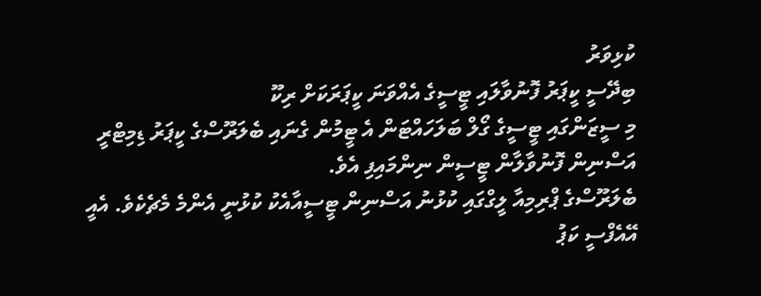ކުޅިވަރު
ބިދޭސީ ކީޕަރު ފޮނުވާލައި ޓީސީގެ އެއްވަނަ ކީޕަރަކަށް ރިކޫ
މި ސީޒަންގައި ޓީސީގެ ގޯލް ބަލަހައްޓަން އެ ޓީމުން ގެނައި ބެލަރޫސްގެ ކީޕަރު ޑިމިޓްރީ އަސްނިން ފޮނުވާލާން ޓީސީން ނިންމައިފި އެވެ.
ބެލަރޫސްގެ ޕްރިމިއާ ލީގްގައި ކުޅުނު އަސްނިން ޓީސީއާއެކު ކުޅުނީ އެންމެ މެޗެކެވެ. އެއީ އޭއެފްސީ ކަޕު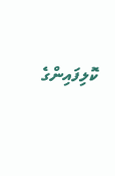ކޮލިފައިންގެ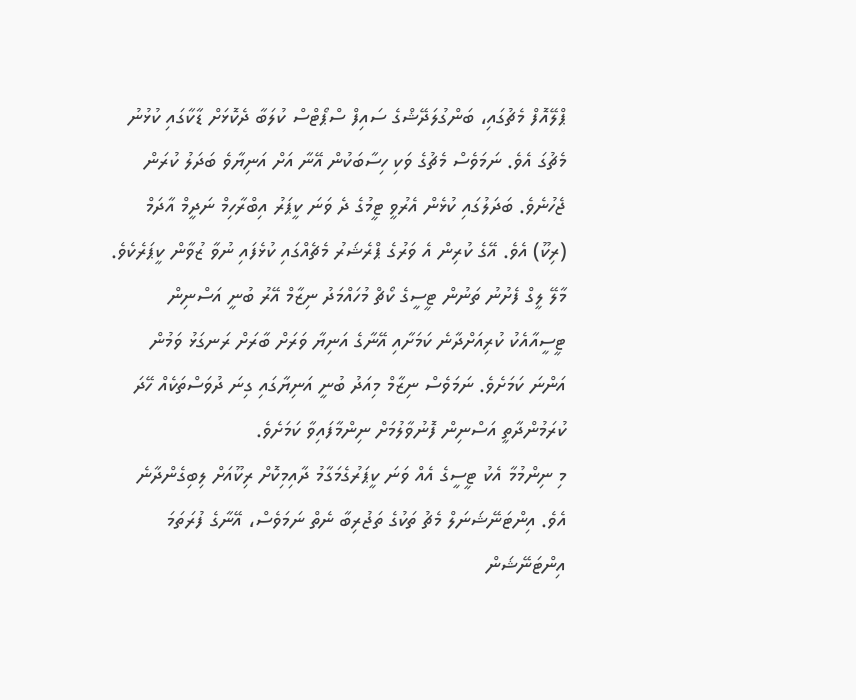ޕްލޭއޮފް މެޗުގައި، ބަންގުލަދޭޝްގެ ސައިފް ސްޕޯޓްސް ކުލަބާ ދެކޮޅަށް ޑާކާގައި ކުޅުނު މެޗުގަ އެވެ. ނަމަވެސް މެޗުގެ ވަކި ހިސާބަކުން އޭނާ އަށް އަނިޔާވެ ބަދަލު ކުރަން ޖެހުނެވެ. ބަދަލުގައި ކުޅެން އެރުވީ ޓީމުގެ ދެ ވަނަ ކީޕަރު އިބްރާހިމް ނަދީމް އާދަމް (ރިކޫ) އެވެ. އޭގެ ކުރިން އެ ވަރުގެ ޕްރެޝަރު މެޗެއްގައި ކުޅެފައި ނުވާ ޒުވާން ކީޕަރެކެވެ.
މާލޭ ލީގް ފެށުނު ތަނުން ޓީސީގެ ކޯޗް މުހައްމަދު ނިޒާމް އޭރު ބުނީ އަސްނިން ޓީސީއާއެކު ކުރިއަށްދާނެ ކަމަށާއި އޭނާގެ އަނިޔާ ވަރަށް ބާރަށް ރަނގަޅު ވަމުން އަންނަ ކަމަށެވެ. ނަމަވެސް ނިޒާމް މިއަދު ބުނީ އަނިޔާގައި ގިނަ ދުވަސްތަކެއް ހޭދަ ކުރަމުންދާތީ އަސްނިން ފޮނުވާލުމަށް ނިންމާފައިވާ ކަމަށެވެ.
މި ނިންމުމާ އެކު ޓީސީގެ އެއް ވަނަ ކީޕަރުގެމަގާމު ދާއިމިކޮށް ރިކޫއަށް ލިބިގެންދާނެ އެވެ. އިންޓަނޭޝަނަލް މެޗު ތަކުގެ ތަޖުރިބާ ނެތް ނަމަވެސް، އޭނާގެ ފުރަތަމަ އިންޓަނޭޝަން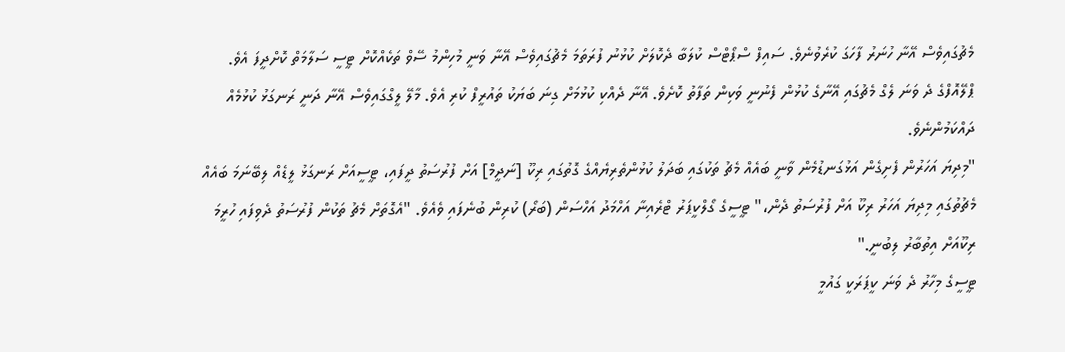މެޗުގައިވެސް އޭނާ ހުނަރު ފާހަގަ ކުރެވުނެވެ. ސައިފް ސްޕޯޓްސް ކުލަބާ ދެކޮލަށް ކުޅުނު ފުރަތަމަ މެޗުގައިވެސް އޭނާ ވަނީ މުހިންމު ސޭވް ތަކެއްކޮށް ޓީސީ ސަލާމަތް ކޮށްދީފަ އެވެ.
ޕްލޭއޮފްގެ ދެ ވަނަ ލެގް މެޗުގައި އޭނާގެ ކުޅުން ފެނުނީ ވަކިން ތަފާތު ކޮށެވެ. އޭނާ ދެއްކި ކުޅުމަށް ގިނަ ބަޔަކު ތައުރީފް ކުރި އެވެ. މާލޭ ލީގްގައިވެސް އޭނާ ދަނީ ރަނގަޅު ކުޅުމެއް ދައްކަމުންނެވެ.
"މިދިޔަ އަހަރުން ފެށިގެން އަޅުގަނޑުމެން ވާނީ ބައެއް މެޗު ތަކުގައި ބަދަލު ކުޅުންތެރިޔެއްގެ ގޮތުގައި ރިކޫ [ނަދީމް] އަށް ފުރުސަތު ދީފައި، ޓީސީއަށް ރަނގަޅު ލީޑެއް ލިބޭނަމަ ބައެއް މެޗުތުގައި މިދިޔަ އަހަރު ރިކޫ އަށް ފުރުސަތު ދެން،" ޓީސީގެ ގޯލްކީޕަރު ޓްރެއިނާ އަހްމަދު އަހްސަން (ބަރޯ) ކުރިން ބުނެފައި ވެއެވެ. "އެގޮތަށް މެޗު ތަކުން ފުރުސަތު ދެވިފައި ހުރީމަ ރިކޫއަށް އިތުބާރު ލިބުނީ."
ޓީސީގެ މިހާރު ދެ ވަނަ ކީޕަރަކީ ގައުމީ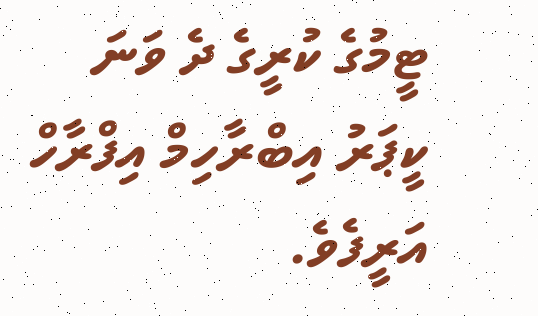ޓީމުގެ ކުރީގެ ދެ ވަނަ ކީޕަރު އިބްރާހިމް އިފްރާހް އަރީފެވެ.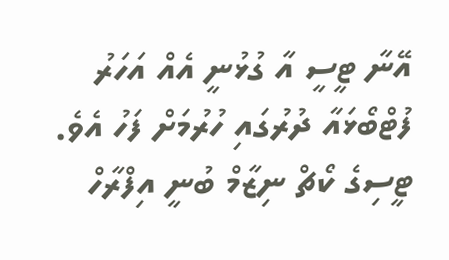އޭނާ ޓީސީ އާ ގުޅުނީ އެއް އަހަރު ފުޓްބޯޅައާ ދުރުގައި ހުރުމަށް ފަހު އެވެ. ޓީސިގެ ކޯޗް ނިޒާމް ބުނީ އިފްރާހް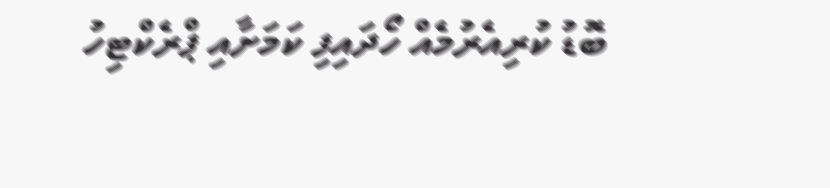ބޮޑު ކުރިއެރުމެއް ހޯދައިފި ކަމަށާއި ޕްރެކްޓިހު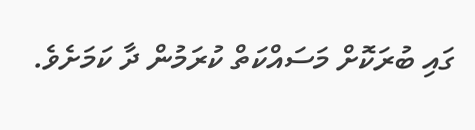ގައި ބުރަކޮށް މަސައްކަތް ކުރަމުން ދާ ކަމަށެވެ.